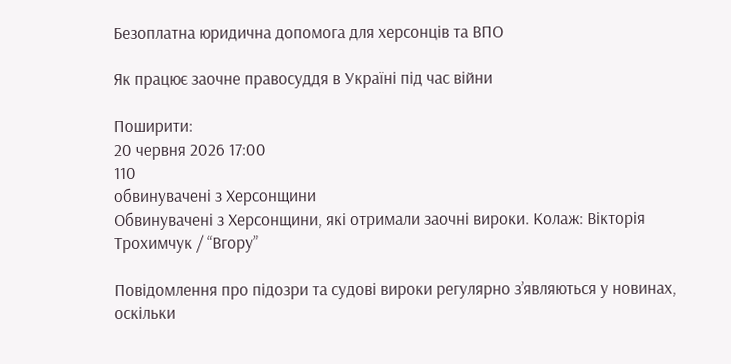Безоплатна юридична допомога для херсонців та ВПО

Як працює заочне правосуддя в Україні під час війни

Поширити:
20 червня 2026 17:00
110
обвинувачені з Херсонщини
Обвинувачені з Херсонщини, які отримали заочні вироки. Колаж: Вікторія Трохимчук / “Вгору”

Повідомлення про підозри та судові вироки регулярно з’являються у новинах, оскільки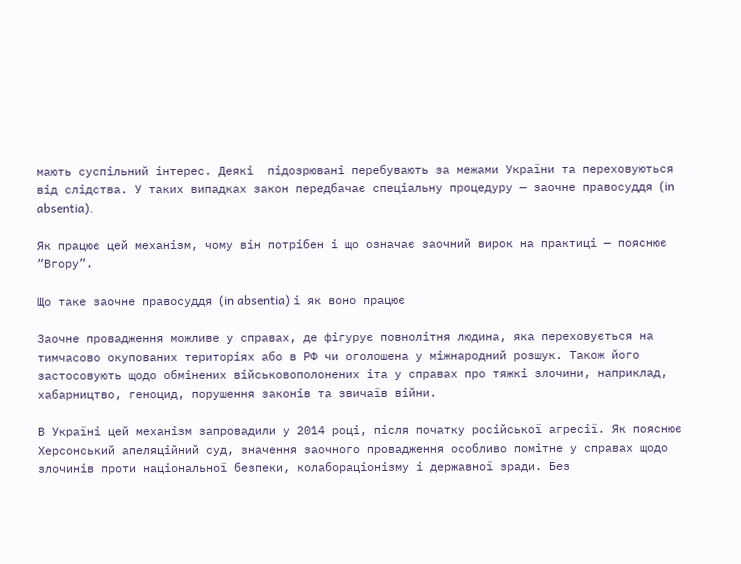мають суспільний інтерес. Деякі  підозрювані перебувають за межами України та переховуються від слідства. У таких випадках закон передбачає спеціальну процедуру — заочне правосуддя (in absentia).

Як працює цей механізм, чому він потрібен і що означає заочний вирок на практиці — пояснює “Вгору”.

Що таке заочне правосуддя (in absentia) і як воно працює

Заочне провадження можливе у справах, де фігурує повнолітня людина, яка переховується на тимчасово окупованих територіях або в РФ чи оголошена у міжнародний розшук. Також його застосовують щодо обмінених військовополонених іта у справах про тяжкі злочини, наприклад, хабарництво, геноцид, порушення законів та звичаїв війни.

В Україні цей механізм запровадили у 2014 році, після початку російської агресії. Як пояснює Херсонський апеляційний суд, значення заочного провадження особливо помітне у справах щодо злочинів проти національної безпеки, колабораціонізму і державної зради. Без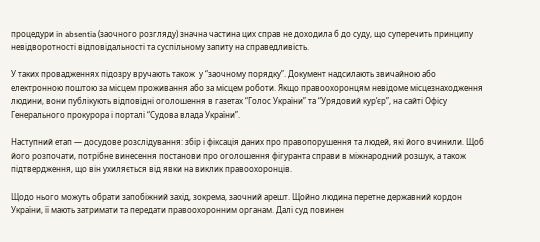процедури in absentia (заочного розгляду) значна частина цих справ не доходила б до суду, що суперечить принципу невідворотності відповідальності та суспільному запиту на справедливість.

У таких провадженнях підозру вручають також  у “заочному порядку”. Документ надсилають звичайною або електронною поштою за місцем проживання або за місцем роботи. Якщо правоохоронцям невідоме місцезнаходження людини, вони публікують відповідні оголошення в газетах “Голос України” та “Урядовий кур’єр”, на сайті Офісу Генерального прокурора і порталі “Судова влада України”.

Наступний етап — досудове розслідування: збір і фіксація даних про правопорушення та людей, які його вчинили. Щоб його розпочати, потрібне винесення постанови про оголошення фігуранта справи в міжнародний розшук, а також підтвердження, що він ухиляється від явки на виклик правоохоронців.

Щодо нього можуть обрати запобіжний захід, зокрема, заочний арешт. Щойно людина перетне державний кордон України, її мають затримати та передати правоохоронним органам. Далі суд повинен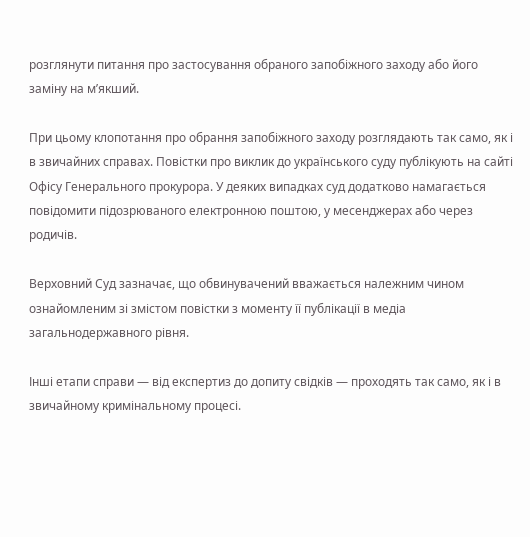розглянути питання про застосування обраного запобіжного заходу або його заміну на м’якший.

При цьому клопотання про обрання запобіжного заходу розглядають так само, як і в звичайних справах. Повістки про виклик до українського суду публікують на сайті Офісу Генерального прокурора. У деяких випадках суд додатково намагається повідомити підозрюваного електронною поштою, у месенджерах або через родичів.

Верховний Суд зазначає, що обвинувачений вважається належним чином ознайомленим зі змістом повістки з моменту її публікації в медіа загальнодержавного рівня.

Інші етапи справи — від експертиз до допиту свідків — проходять так само, як і в звичайному кримінальному процесі.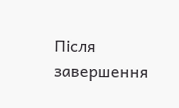Після завершення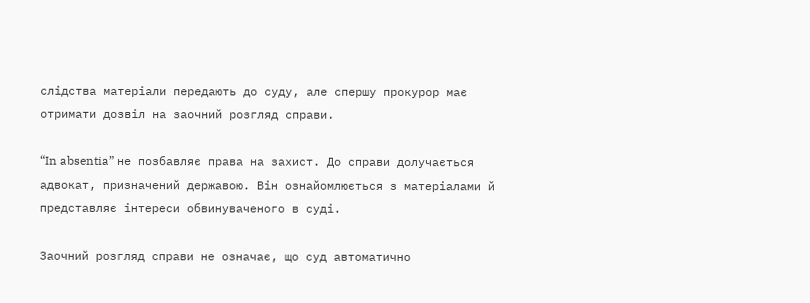слідства матеріали передають до суду, але спершу прокурор має отримати дозвіл на заочний розгляд справи.

“In absentia” не позбавляє права на захист. До справи долучається адвокат, призначений державою. Він ознайомлюється з матеріалами й представляє інтереси обвинуваченого в суді.

Заочний розгляд справи не означає, що суд автоматично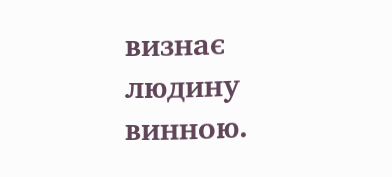визнає людину винною.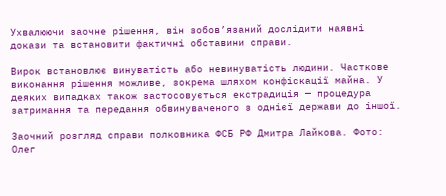Ухвалюючи заочне рішення, він зобов’язаний дослідити наявні докази та встановити фактичні обставини справи.

Вирок встановлює винуватість або невинуватість людини. Часткове виконання рішення можливе, зокрема шляхом конфіскації майна. У деяких випадках також застосовується екстрадиція — процедура затримання та передання обвинуваченого з однієї держави до іншої.

Заочний розгляд справи полковника ФСБ РФ Дмитра Лайкова. Фото: Олег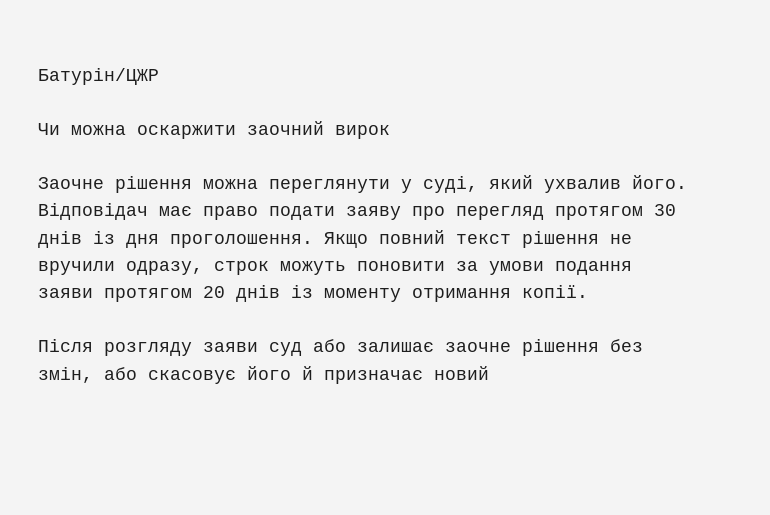Батурін/ЦЖР

Чи можна оскаржити заочний вирок

Заочне рішення можна переглянути у суді, який ухвалив його. Відповідач має право подати заяву про перегляд протягом 30 днів із дня проголошення. Якщо повний текст рішення не вручили одразу, строк можуть поновити за умови подання заяви протягом 20 днів із моменту отримання копії.

Після розгляду заяви суд або залишає заочне рішення без змін, або скасовує його й призначає новий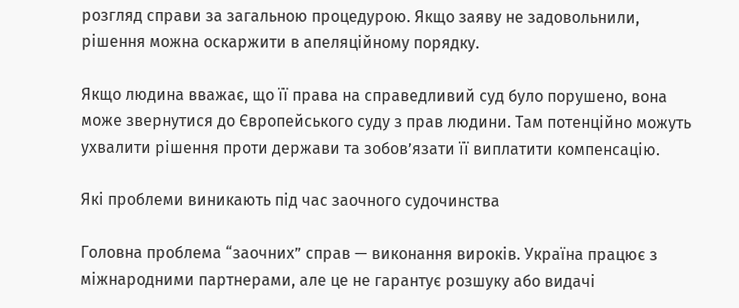розгляд справи за загальною процедурою. Якщо заяву не задовольнили, рішення можна оскаржити в апеляційному порядку.

Якщо людина вважає, що її права на справедливий суд було порушено, вона може звернутися до Європейського суду з прав людини. Там потенційно можуть ухвалити рішення проти держави та зобов’язати її виплатити компенсацію.

Які проблеми виникають під час заочного судочинства

Головна проблема “заочних” справ — виконання вироків. Україна працює з міжнародними партнерами, але це не гарантує розшуку або видачі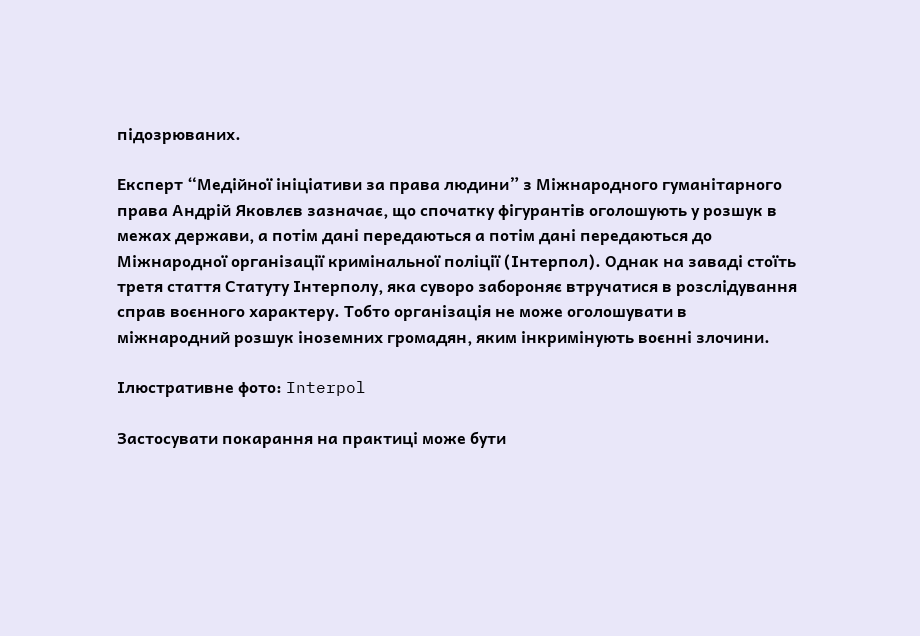підозрюваних.

Експерт “Медійної ініціативи за права людини” з Міжнародного гуманітарного права Андрій Яковлєв зазначає, що спочатку фігурантів оголошують у розшук в межах держави, а потім дані передаються а потім дані передаються до Міжнародної організації кримінальної поліції (Інтерпол). Однак на заваді стоїть третя стаття Статуту Інтерполу, яка суворо забороняє втручатися в розслідування справ воєнного характеру. Тобто організація не може оголошувати в міжнародний розшук іноземних громадян, яким інкримінують воєнні злочини.

Ілюстративне фото: Interpol

Застосувати покарання на практиці може бути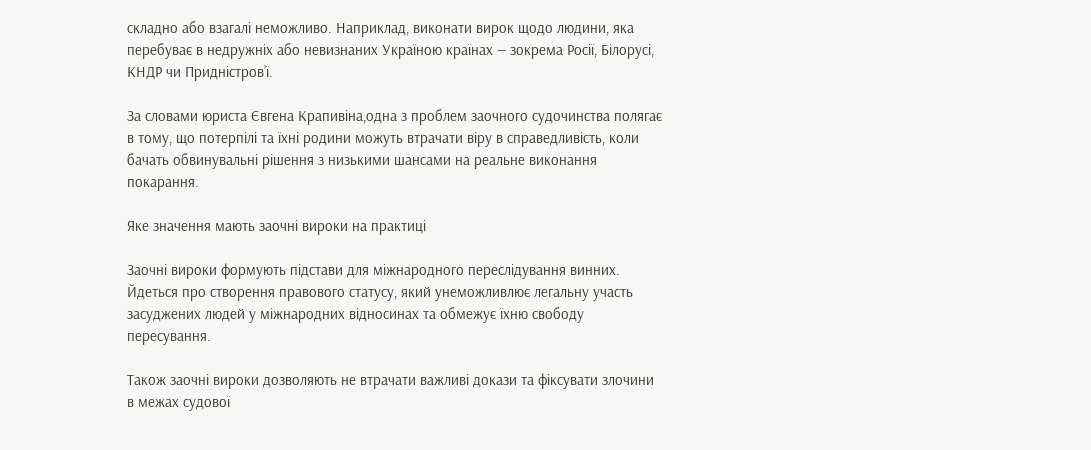складно або взагалі неможливо. Наприклад, виконати вирок щодо людини, яка перебуває в недружніх або невизнаних Україною країнах — зокрема Росії, Білорусі, КНДР чи Придністров’ї.

За словами юриста Євгена Крапивіна,одна з проблем заочного судочинства полягає в тому, що потерпілі та їхні родини можуть втрачати віру в справедливість, коли бачать обвинувальні рішення з низькими шансами на реальне виконання покарання.

Яке значення мають заочні вироки на практиці

Заочні вироки формують підстави для міжнародного переслідування винних. Йдеться про створення правового статусу, який унеможливлює легальну участь засуджених людей у міжнародних відносинах та обмежує їхню свободу пересування.

Також заочні вироки дозволяють не втрачати важливі докази та фіксувати злочини в межах судової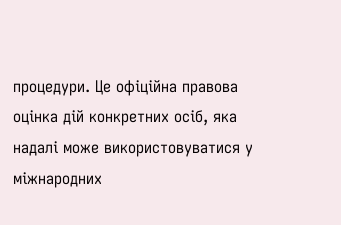процедури. Це офіційна правова оцінка дій конкретних осіб, яка надалі може використовуватися у міжнародних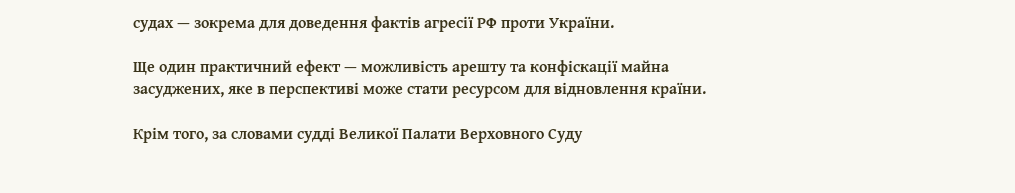судах — зокрема для доведення фактів агресії РФ проти України.

Ще один практичний ефект — можливість арешту та конфіскації майна засуджених, яке в перспективі може стати ресурсом для відновлення країни.

Крім того, за словами судді Великої Палати Верховного Суду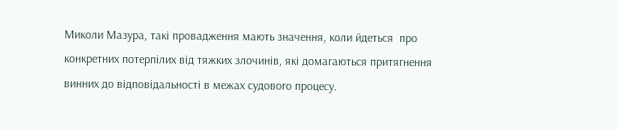Миколи Мазура, такі провадження мають значення, коли йдеться  про конкретних потерпілих від тяжких злочинів, які домагаються притягнення винних до відповідальності в межах судового процесу.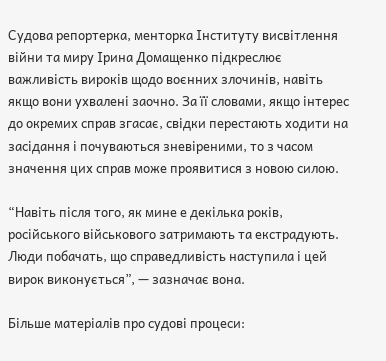Судова репортерка, менторка Інституту висвітлення війни та миру Ірина Домащенко підкреслює важливість вироків щодо воєнних злочинів, навіть якщо вони ухвалені заочно. За її словами, якщо інтерес до окремих справ згасає, свідки перестають ходити на засідання і почуваються зневіреними, то з часом значення цих справ може проявитися з новою силою.

“Навіть після того, як мине е декілька років, російського військового затримають та екстрадують. Люди побачать, що справедливість наступила і цей вирок виконується”, — зазначає вона.

Більше матеріалів про судові процеси: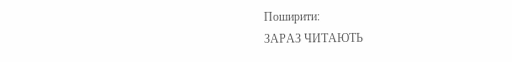Поширити:
ЗАРАЗ ЧИТАЮТЬ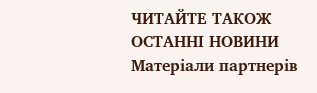ЧИТАЙТЕ ТАКОЖ
ОСТАННІ НОВИНИ
Матеріали партнерів